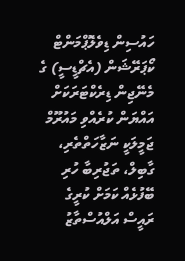ހައުސިން ޑިވެލޮޕްމަންޓް ކޯޕަރޭޝަން (އެޗްޑީސީ) ގެ މެނޭޖިން ޑިރެކްޓަރަކަށް އައްޔަން ކުރެއްވި މައުރޫމް ޖަމީލަކީ ނަޒާހަތްތެރި، ގާބިލް، ތަޖުރިބާ ހުރި ބޭފުޅެއް ކަމަށް ކުރީގެ ރައީސް އަލްއުސްތާޒު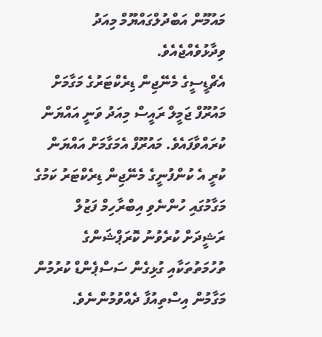މައުމޫން އަބްދުލްގައްޔޫމް މިއަދު ވިދާޅުވެއްޖެއެވެ.
އެޗްޑީސީގެ މެނޭޖިން ޑިރެކްޓަރުގެ މަގާމަށް މައުރޫފް ޖަމީލް ރައީސް މިއަދު ވަނީ އައްޔަން ކުރައްވާފައެވެ. މައުރޫފް އެމަގާމަށް އައްޔަން ކުރީ އެ ކުންފުނީގެ މެނޭޖިން ޑިރެކްޓަރު ކަމުގެ މަގާމުގައި ހުންނެވި އިބްރާހިމް ފަޒުލް ރަޝީދަށް ކުރެވުނު ކޮރަޕްޝަންގެ ތުހުމަތުތަކާއި ގުޅިގެން ސަސްޕެންޑް ކުރުމުން މަގާމުން އިސްތިއުފާ ދެއްވުމުންނެވެ.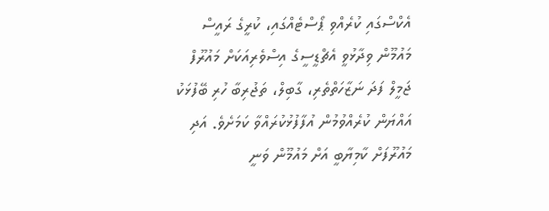އެކްސްގައި ކުރެއްވި ޕޯސްޓެއްގައި، ކުރީގެ ރައީސް މައުމޫން ވިދާޅުވީ އެޗްޑީސީގެ އިސްވެރިއަކަށް މައުރޫފް ޖަމީލް ފަދަ ނަޒާހަތްތެރި، ގާބިލް، ތަޖުރިބާ ހުރި ބޭފުޅަކު އައްޔަން ކުރެއްވުމުން އުފާފުޅުކުރައްވާ ކަމަށެވެ. އަދި މައުރޫފަށް ކާމިޔާބީ އަށް މައުމޫން ވަނީ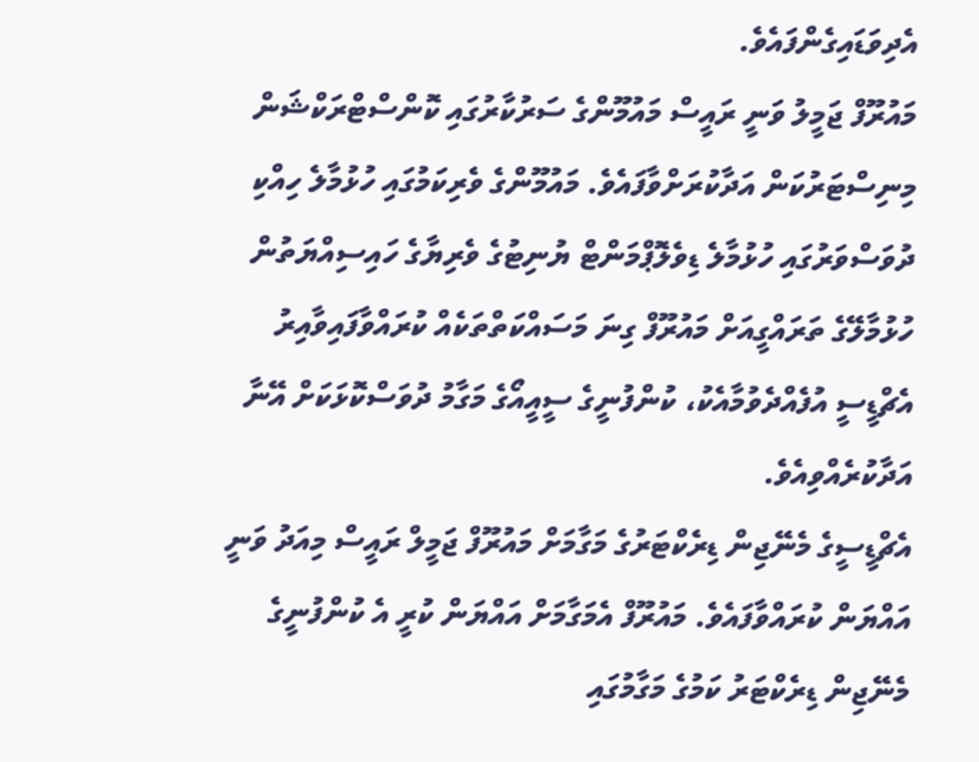އެދިވަޑައިގެންފައެވެ.
މައުރޫފް ޖަމީލު ވަނީ ރައީސް މައުމޫންގެ ސަރުކާރުގައި ކޮންސްޓްރަކްޝަން މިނިސްޓަރުކަން އަދާކުރަށްވާފައެވެ. މައުމޫންގެ ވެރިކަމުގައި ހުޅުމާލެ ހިއްކި ދުވަސްވަރުގައި ހުޅުމާލެ ޑިވެލޮޕްމަންޓް ޔުނިޓުގެ ވެރިޔާގެ ހައިސިއްޔަތުން ހުޅުމާލޭގެ ތަރައްގީއަށް މައުރޫފް ގިނަ މަސައްކަތްތަކެއް ކުރައްވާފައިވާއިރު އެޗްޑީސީ އުފެއްދެވުމާއެކު، ކުންފުނީގެ ސީއީއޯގެ މަގާމު ދުވަސްކޮޅަކަށް އޭނާ އަދާކުރެއްވިއެވެ.
އެޗްޑީސީގެ މެނޭޖިން ޑިރެކްޓަރުގެ މަގާމަށް މައުރޫފް ޖަމީލް ރައީސް މިއަދު ވަނީ އައްޔަން ކުރައްވާފައެވެ. މައުރޫފް އެމަގާމަށް އައްޔަން ކުރީ އެ ކުންފުނީގެ މެނޭޖިން ޑިރެކްޓަރު ކަމުގެ މަގާމުގައި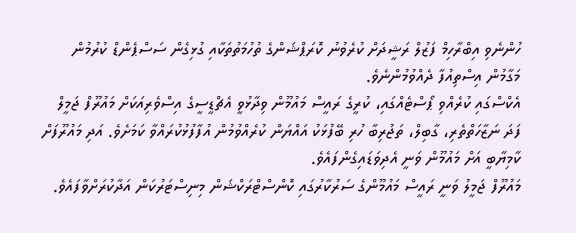ހުންނެވި އިބްރާހިމް ފަޒުލް ރަޝީދަށް ކުރެވުނު ކޮރަޕްޝަންގެ ތުހުމަތުތަކާއި ގުޅިގެން ސަސްޕެންޑް ކުރުމުން މަގާމުން އިސްތިއުފާ ދެއްވުމުންނެވެ.
އެކްސްގައި ކުރެއްވި ޕޯސްޓެއްގައި، ކުރީގެ ރައީސް މައުމޫން ވިދާޅުވީ އެޗްޑީސީގެ އިސްވެރިއަކަށް މައުރޫފް ޖަމީލް ފަދަ ނަޒާހަތްތެރި، ގާބިލް، ތަޖުރިބާ ހުރި ބޭފުޅަކު އައްޔަން ކުރެއްވުމުން އުފާފުޅުކުރައްވާ ކަމަށެވެ. އަދި މައުރޫފަށް ކާމިޔާބީ އަށް މައުމޫން ވަނީ އެދިވަޑައިގެންފައެވެ.
މައުރޫފް ޖަމީލު ވަނީ ރައީސް މައުމޫންގެ ސަރުކާރުގައި ކޮންސްޓްރަކްޝަން މިނިސްޓަރުކަން އަދާކުރަށްވާފައެވެ.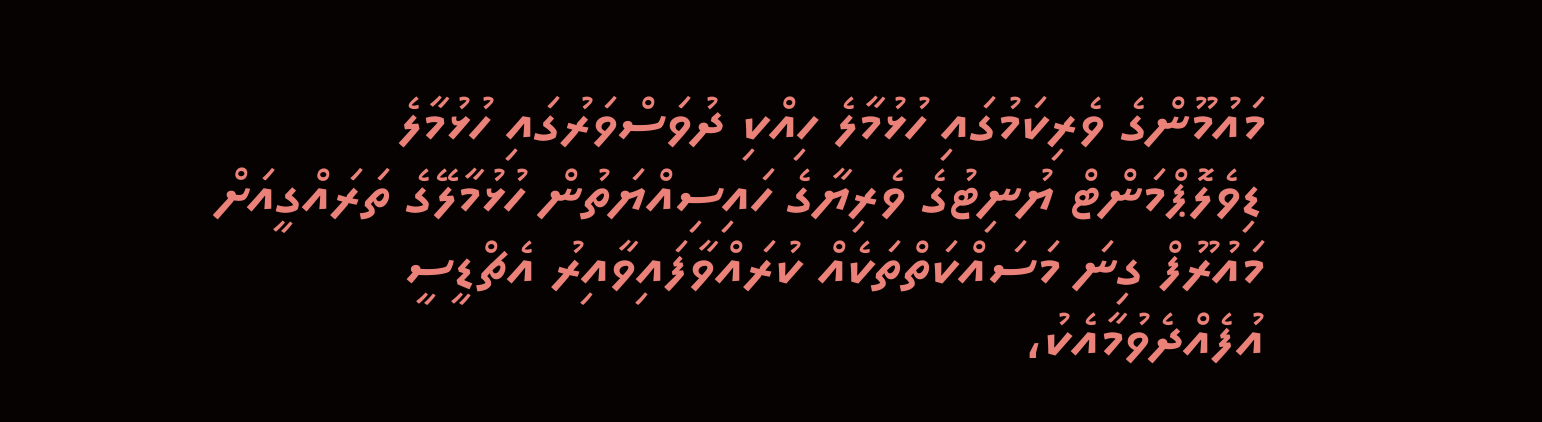މައުމޫންގެ ވެރިކަމުގައި ހުޅުމާލެ ހިއްކި ދުވަސްވަރުގައި ހުޅުމާލެ ޑިވެލޮޕްމަންޓް ޔުނިޓުގެ ވެރިޔާގެ ހައިސިއްޔަތުން ހުޅުމާލޭގެ ތަރައްގީއަށް މައުރޫފް ގިނަ މަސައްކަތްތަކެއް ކުރައްވާފައިވާއިރު އެޗްޑީސީ އުފެއްދެވުމާއެކު،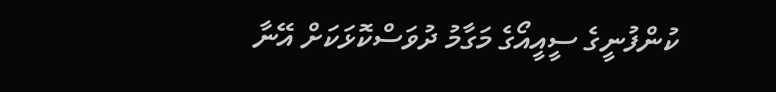ކުންފުނީގެ ސީއީއޯގެ މަގާމު ދުވަސްކޮޅަކަށް އޭނާ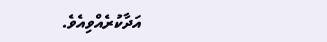އަދާކުރެއްވިއެވެ.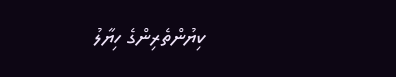ކިޔުންތެރިންގެ ހިޔާލު